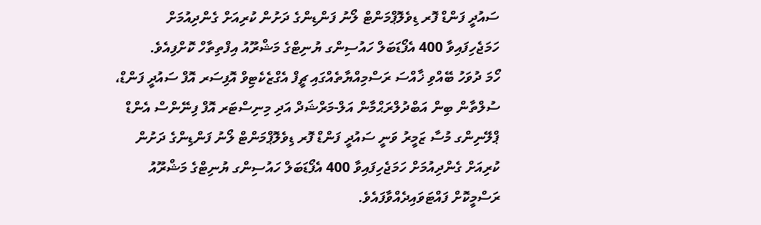ސައުދީ ފަންޑް ފޮރ ޑިވެލޮޕްމަންޓް ލޯނު ފަންޑިންގެ ދަށުން ކުރިއަށް ގެންދިއުމަށް ހަމަޖެހިފައިވާ 400 އެފޯޑަބަލް ހައުސިންގ ޔުނިޓްގެ މަޝްރޫއު އިފްތިތާހް ކޮށްފިއެވެ.
ހޯމަ ދުވަހު ބޭއްވި ޚާއްސަ ރަސްމިއްޔާތެއްގައި ޗީފް އެގްޒެކެޓިވް އޮފިސަރ އޮފް ސައުދީ ފަންޑް، ސުލްތާން ބިން އަބްދުލްރަޙްމާން އަލް-މަރްޝަދް އަދި މިނިސްޓަރ އޮފް ފިނޭންސް އެންޑް ޕްލޭނިންގ މުސާ ޒަމީރު ވަނީ ސައުދީ ފަންޑް ފޮރ ޑިވެލޮޕްމަންޓް ލޯނު ފަންޑިންގެ ދަށުން ކުރިއަށް ގެންދިއުމަށް ހަމަޖެހިފައިވާ 400 އެފޯޑަބަލް ހައުސިންގ ޔުނިޓްގެ މަޝްރޫއު ރަސްމީކޮށް ފައްޓަވައިދެއްވާފައެވެ.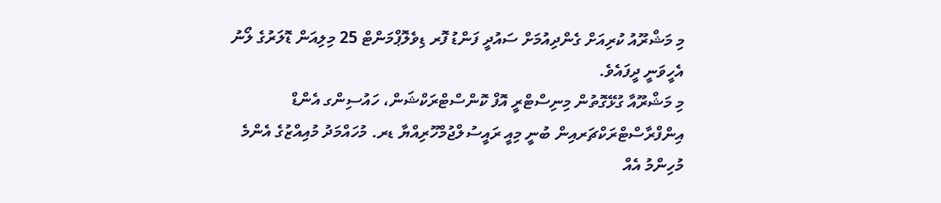މި މަޝްރޫއު ކުރިއަށް ގެންދިއުމަށް ސައުދީ ފަންޑު ފޮރ ޑިވެލޮޕްމަންޓް 25 މިލިއަން ޑޮލަރުގެ ލޯނު އެހީވަނީ ދީފައެވެ.
މި މަޝްރޫއާ ގުޅޭގޮތުން މިނިސްޓްރީ އޮފް ކޮންސްޓްރަކްޝަން، ހައުސިންގ އެންޑް އިންފްރާސްޓްރަކްޗަރއިން ބުނީ މިއީ ރައީސުލްޖުމްހޫރިއްޔާ ޑރ. މުހައްމަދު މުއިއްޒުގެ އެންމެ މުހިންމު އެއް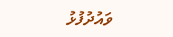ވައުދުފުޅު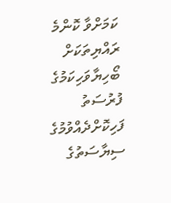ކަމަށްވާ ކޮންމެ ރައްޔިތަކަށް ބޯހިޔާވަހިކަމުގެ ފުރުސަތު ފަހިކޮށްދެއްވުމުގެ ސިޔާސަތުގެ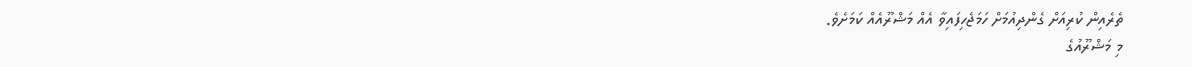ތެރެއިން ކުރިއަށް ގެންދިއުމަށް ހަމަޖެހިފައިވާ އެއް މަޝްރޫއެއް ކަމަށެވެ.
މި މަޝްރޫއުގެ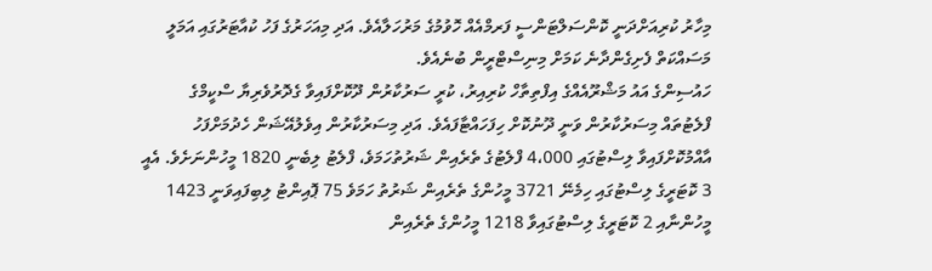މިހާރު ކުރިއަށްދަނީ ކޮންސަލްޓަންސީ ފަރމްއެއް ހޮވުމުގެ މަރުހަލާއެވެ. އަދި މިއަހަރުގެ ފަހު ކުއާޓަރުގައި އަމަލީ މަސައްކަތް ފެށިގެންދާނެ ކަމަށް މިނިސްޓްރީން ބުނެއެވެ.
ހައުސިންގެ އައު މަޝްރޫއެއްގެ އިފްތިތާހް ކުރިއިރު، ކުރީ ސަރުކާރުން ދޫކޮށްފައިވާ ގެދޮރުވެރިޔާ ސްކީމްގެ ފްލެޓުތައް މިސަރުކާރުން ވަނީ ދޫނުކޮށް ހިފަހައްޓާފައެވެ. އަދި މިސަރުކާރުން އިވެލުއޭޝަން ހެދުމަށްފަހު އާއްމުކޮށްފައިވާ ލިސްޓުގައި 4،000 ފްލެޓުގެ ތެރެއިން ޝަރުތުހަމަވެ، ފްލެޓު ލިބެނީ 1820 މީހުންނަށެވެ. އެއީ 3 ކޮޓަރީގެ ލިސްޓުގައި ހިމެނޭ 3721 މީހުންގެ ތެރެއިން ޝަރުތު ހަމަވެ 75 ޕޮއިންޓު ލިބިފައިވަނީ 1423 މީހުންނާއި 2 ކޮޓަރީގެ ލިސްޓުގައިވާ 1218 މީހުންގެ ތެރެއިން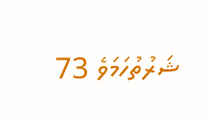ޝަރުތުހަމަވެ 73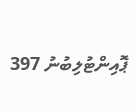ޕޮއިންޓުލިބުނު 397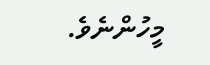މީހުންނެވެ.